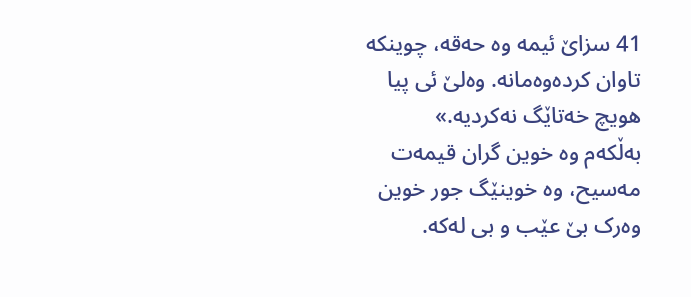41 سزاێ ئیمه وه حەقه، چوینکه تاوان کردەوەمانه. وەلێ ئی پیا هویچ خەتاێگ نەکردیه.»
بەڵکەم وه خوین گران قیمەت مەسیح، وه خوینێگ جور خوین وەرک بێ عێب و بی لەکه.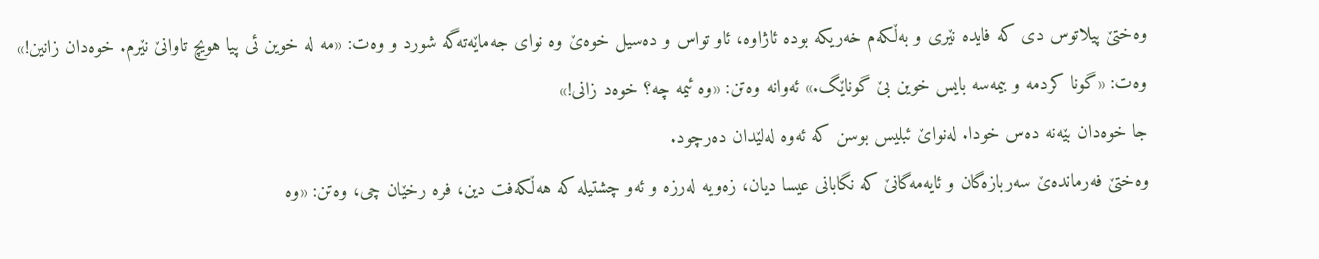وەختێ پیلاتوس دی که فایده نێری و بەڵکەم خەریکه بوده ئاژاوە، ئاو تواس و دەسیل خوەێ وه نوای جەماێەتەگه شورد و وەت: «مه له خوین ئی پیا هویچ تاوانێ نێرم. خوەدان زانین!»
وەت: «گونا کردمه و بیمەسه بایس خوین بێ گوناێگ.» ئەوانه وەتن: «وه ئیمه چه؟ خوەد زانی!»
جا خوەدان بێەنه دەس خودا. لەنواێ ئبلیس بوسن که ئەوه لەلێدان دەرچود.
وەختێ فەرماندەێ سەربازەگان و ئایەمەگانێ که نگابانی عیسا دیان، زەویه لەرزه و ئەو چشتیله که هەڵکەفت دین، فره رخێان چی، وەتن: «وه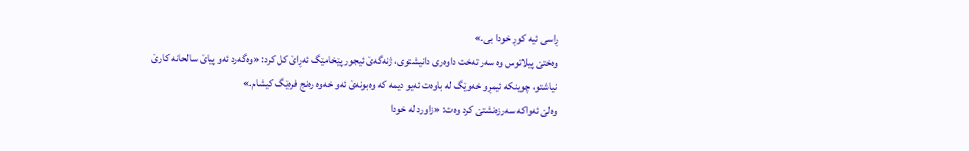ڕاسی ئیه کوڕ خودا بی.»
وەختێ پیلاتوس وه سەر تەخت داوەری دانیشتوی، ژنەگەێ ئیجور پێخامێگ ئەڕاێ کل کرد: «وەگەرد ئەو پیاێ سالحانه کارێ نیاشتو، چوینکه ئیمڕو خەوێگ له باوەت ئەیو دیمه که وەبونەێ ئەو خەوه رەنج فرەێگ کیشام.»
وەلێ ئەواکه سەرزەنشتێ کرد وەت: «زاورد له خودا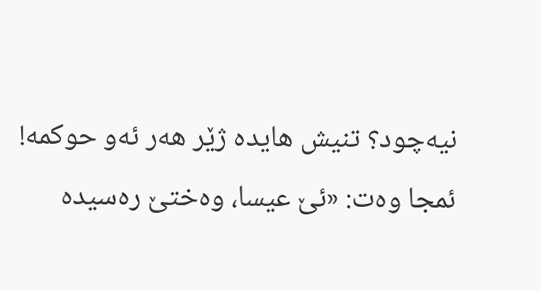نیەچود؟ تنیش هایده ژێر هەر ئەو حوکمه!
ئمجا وەت: «ئێ عیسا، وەختێ رەسیده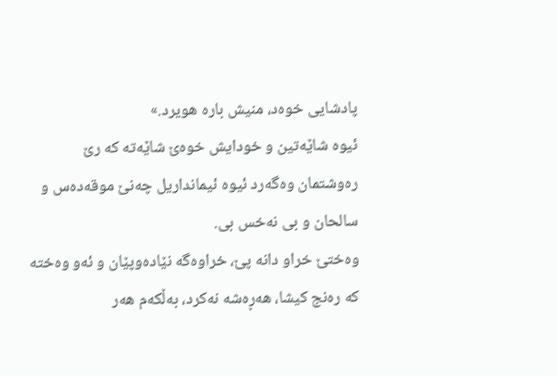پادشایی خوەد، منیش باره هویرد.»
ئیوه شاێەتین و خودایش خوەێ شاێەته که رێ رەوشتمان وەگەرد ئیوه ئیمانداریل چەنێ موقەدەس و سالحان و بی نەخس بی.
وەختێ خراو دانه پێ، خراوەگه نێادەوپێان و ئەو وەخته که رەنج کیشا، هەڕەشه نەکرد، بەڵکەم هەر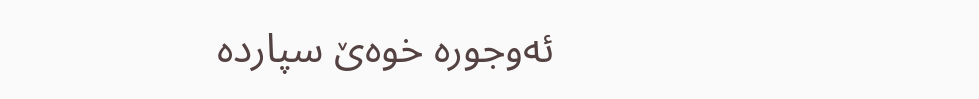ئەوجورە خوەێ سپارده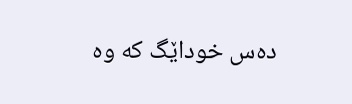دەس خوداێگ که وه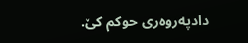دادپەروەری حوکم کێ.